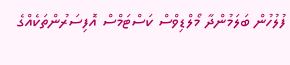ފުލުހުން ބަލަމުންދާ މޯލްޑިވްސް ކަސްޓަމްސް އޮފިސަރުންތަކެއްގެ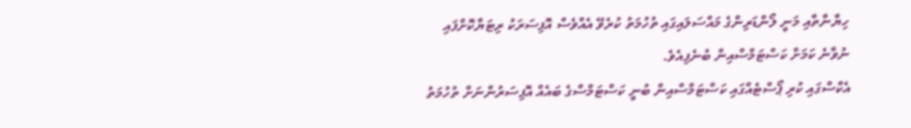ހިޔާނާތާއި މަނީ ލޯންޑަރިންގެ މައްސަލައިގައި ތުހުމަތު ކުރެވޭ އެއްވެސް އޮފިސަރަކު ރިޓަޔާކޮށްފައި ނުވާނެ ކަމަށް ކަސްޓަމްސްއިން ބުނެފިއެވެ.
އެކްސްގައި ކުރި ޕޯސްޓެއްގައި ކަސްޓަމްސްއިން ބުނީ ކަސްޓަމްސްގެ ބައެއް އޮފިސަރުންނަށް ތުހުމަތު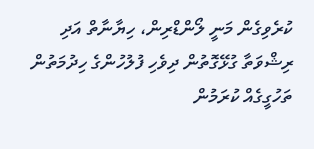ކުރެވިގެން މަނީ ލޯންޑްރިން، ހިޔާނާތް އަދި ރިޝްވަތާ ގުޅޭގޮތުން ދިވެހި ފުލުހުންގެ ހިދުމަތުން ތަހުގީގެއް ކުރަމުން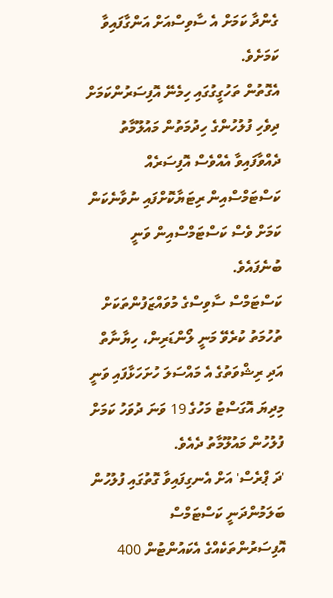ގެންދާ ކަމަށް އެ ސާވިސްއަށް އަންގާފައިވާ ކަމަށެވެ.
އެގޮތުން ތަހުގީގުގައި ހިމެނޭ އޮފިސަރުންކަމަށް ދިވެހި ފުލުހުންގެ ހިދުމަތުން މައުލޫމާތު ދެއްވާފައިވާ އެއްވެސް އޮފިސަރެއް ކަސްޓަމްސްއިން ރިޓަޔާކޮށްފައި ނުވާނެކަން ކަމަށް ވެސް ކަސްޓަމްސްއިން ވަނީ ބުނެފައެވެ.
ކަސްޓަމްސް ސާވިސްގެ މުވައްޒަފުންތަކަށް ތުހުމަތު ކުރެވޭ މަނީ ލޯންޑަރިން، ހިޔާނާތް އަދި ރިޝްވަތުގެ އެ މައްސަލަ ހުށަހަޅާފައި ވަނީ މިދިޔަ އޮގަސްޓު މަހުގެ 19 ވަނަ ދުވަހު ކަމަށް ފުލުހުން މައުލޫމާތު ދެއެވެ.
'ދަ ޕްރެސް' އަށް އެނގިފައިވާ ގޮތުގައި ފުލުހުން ބަލަމުންދަނީ ކަސްޓަމްސް އޮފިސަރުންތަކެއްގެ އެކައުންޓުން 400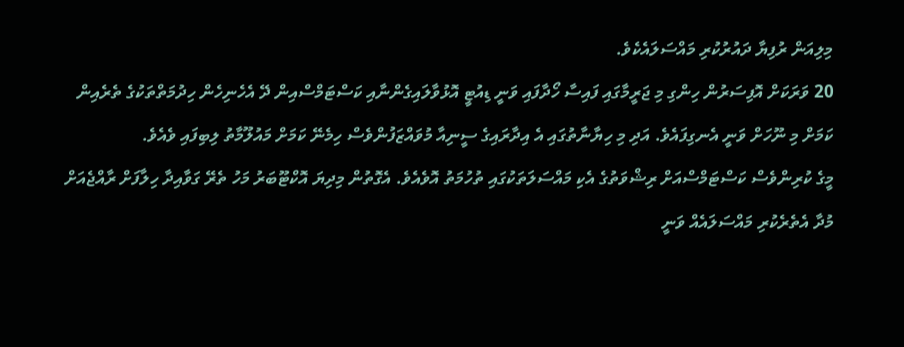މިލިއަން ރުފިޔާ ދައުރުކުރި މައްސަލައެކެވެ.
20 ވަރަކަށް އޮފިސަރުން ހިންގި މި ޖަރީމާގައި ފައިސާ ހޯދާފައި ވަނީ ޑިއުޓީ އޮޅުވާލައިގެންނާއި ކަސްޓަމްސްއިން ދޭ އެހެނިހެން ހިދުމަތްތަކުގެ ތެރެއިން ކަމަށް މި ނޫހަށް ވަނީ އެނގިފައެވެ. އަދި މި ހިޔާނާތުގައި އެ އިދާރައިގެ ސީނިއާ މުވައްޒަފުންވެސް ހިމެނޭ ކަމަށް މައުލޫމާތު ލިބިފައި ވެއެވެ.
މީގެ ކުރިންވެސް ކަސްޓަމްސްއަށް ރިޝްވަތުގެ އެކި މައްސަލަތަކުގައި ތުހުމަތު އޮވެއެވެ. އެގޮތުން މިދިޔަ އޮކްޓޫބަރު މަހު ތެރޭ ގަވާއިދާ ހިލާފަށް ރާއްޖެއަށް މުދާ އެތެރެކުރި މައްސަލައެއް ވަނީ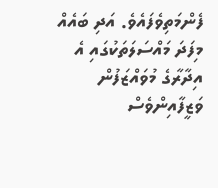ފެންމަތިވެފައެވެ. އަދި ބައެއް މިފަދަ މައްސަލަތަކުގައި އެ އިދާރާގެ މުވައްޒަފުން ވަޒީފާއިންވެސް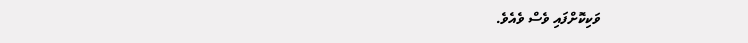ވަކިކޮށްފައި ވެސް ވެއެވެ.